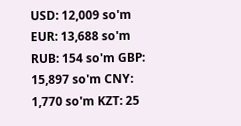USD: 12,009 so'm EUR: 13,688 so'm RUB: 154 so'm GBP: 15,897 so'm CNY: 1,770 so'm KZT: 25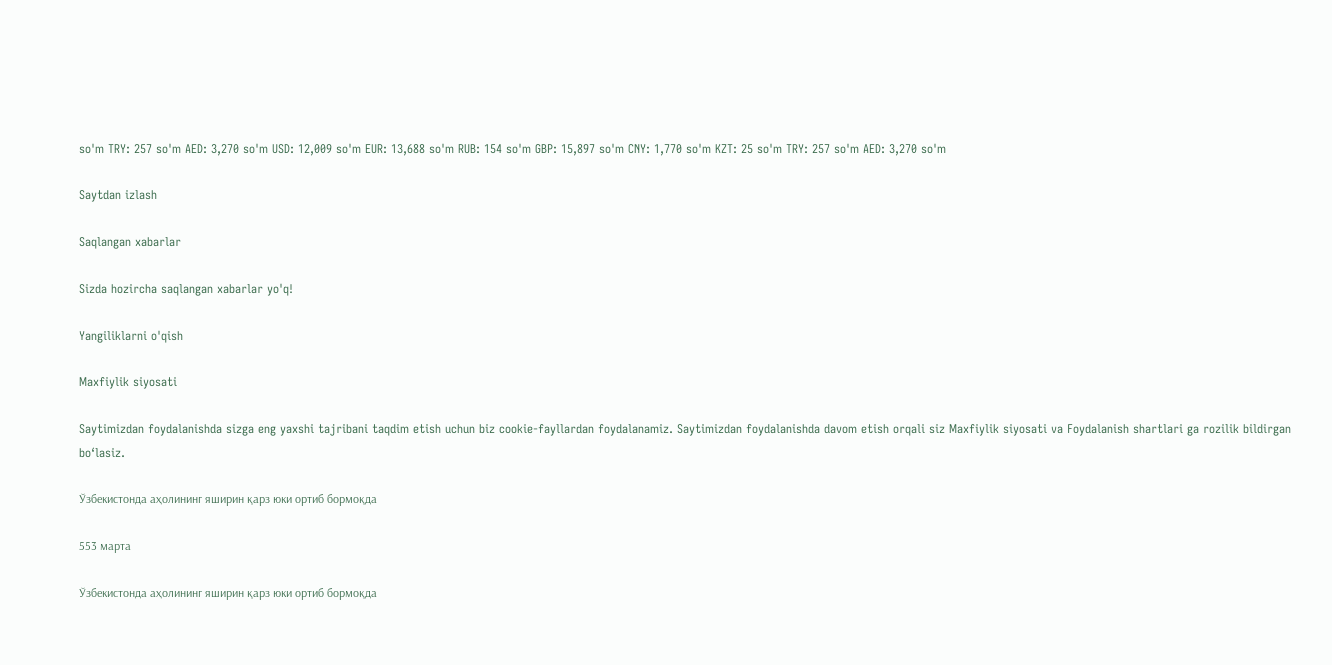so'm TRY: 257 so'm AED: 3,270 so'm USD: 12,009 so'm EUR: 13,688 so'm RUB: 154 so'm GBP: 15,897 so'm CNY: 1,770 so'm KZT: 25 so'm TRY: 257 so'm AED: 3,270 so'm

Saytdan izlash

Saqlangan xabarlar

Sizda hozircha saqlangan xabarlar yo'q!

Yangiliklarni o'qish

Maxfiylik siyosati

Saytimizdan foydalanishda sizga eng yaxshi tajribani taqdim etish uchun biz cookie-fayllardan foydalanamiz. Saytimizdan foydalanishda davom etish orqali siz Maxfiylik siyosati va Foydalanish shartlari ga rozilik bildirgan bo‘lasiz.

Ўзбекистонда аҳолининг яширин қарз юки ортиб бормоқда

553 марта

Ўзбекистонда аҳолининг яширин қарз юки ортиб бормоқда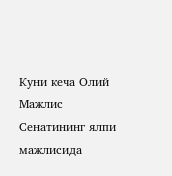Куни кеча Олий Мажлис Сенатининг ялпи мажлисида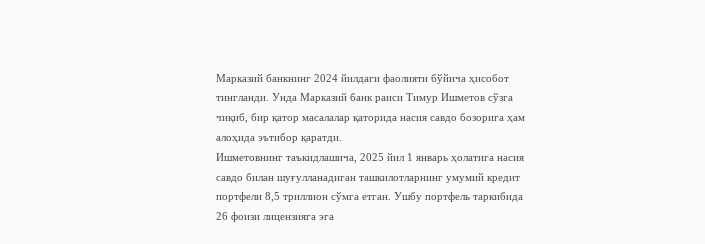Марказий банкнинг 2024 йилдаги фаолияти бўйича ҳисобот тингланди. Унда Марказий банк раиси Тимур Ишметов сўзга чиқиб, бир қатор масалалар қаторида насия савдо бозорига ҳам алоҳида эътибор қаратди.
Ишметовнинг таъкидлашича, 2025 йил 1 январь ҳолатига насия савдо билан шуғулланадиган ташкилотларнинг умумий кредит портфели 8,5 триллион сўмга етган. Ушбу портфель таркибида 26 фоизи лицензияга эга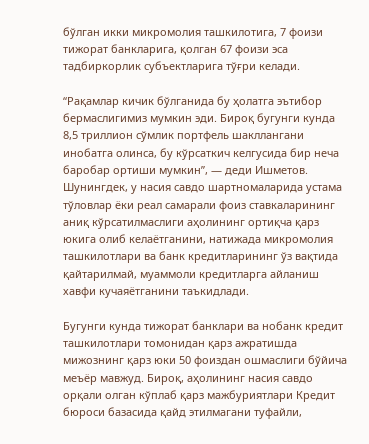бўлган икки микромолия ташкилотига, 7 фоизи тижорат банкларига, қолган 67 фоизи эса тадбиркорлик субъектларига тўғри келади.

“Рақамлар кичик бўлганида бу ҳолатга эътибор бермаслигимиз мумкин эди. Бироқ бугунги кунда 8,5 триллион сўмлик портфель шакллангани инобатга олинса, бу кўрсаткич келгусида бир неча баробар ортиши мумкин”, — деди Ишметов.
Шунингдек, у насия савдо шартномаларида устама тўловлар ёки реал самарали фоиз ставкаларининг аниқ кўрсатилмаслиги аҳолининг ортиқча қарз юкига олиб келаётганини, натижада микромолия ташкилотлари ва банк кредитларининг ўз вақтида қайтарилмай, муаммоли кредитларга айланиш хавфи кучаяётганини таъкидлади.

Бугунги кунда тижорат банклари ва нобанк кредит ташкилотлари томонидан қарз ажратишда мижознинг қарз юки 50 фоиздан ошмаслиги бўйича меъёр мавжуд. Бироқ, аҳолининг насия савдо орқали олган кўплаб қарз мажбуриятлари Кредит бюроси базасида қайд этилмагани туфайли,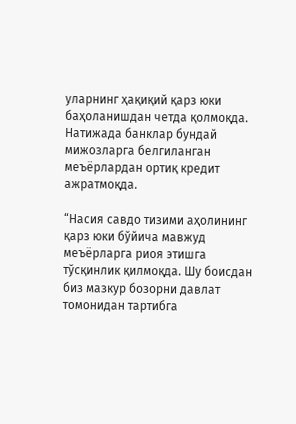уларнинг ҳақиқий қарз юки баҳоланишдан четда қолмоқда. Натижада банклар бундай мижозларга белгиланган меъёрлардан ортиқ кредит ажратмоқда.

“Насия савдо тизими аҳолининг қарз юки бўйича мавжуд меъёрларга риоя этишга тўсқинлик қилмоқда. Шу боисдан биз мазкур бозорни давлат томонидан тартибга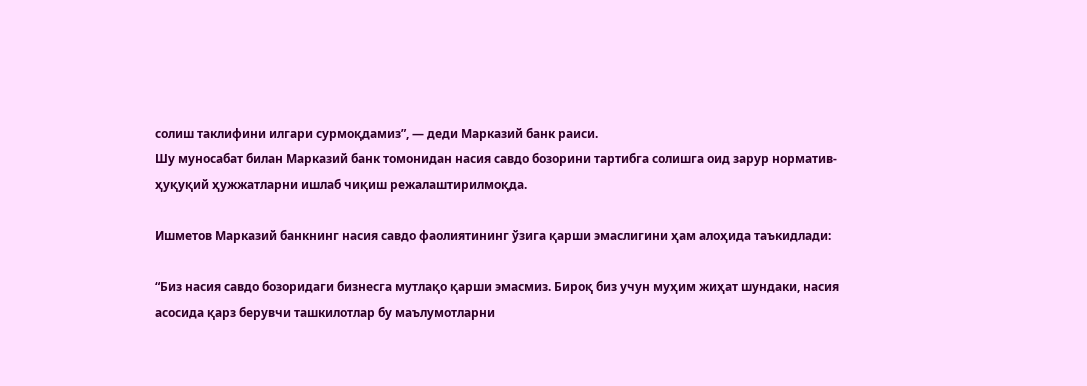солиш таклифини илгари сурмоқдамиз”, — деди Марказий банк раиси.
Шу муносабат билан Марказий банк томонидан насия савдо бозорини тартибга солишга оид зарур норматив-ҳуқуқий ҳужжатларни ишлаб чиқиш режалаштирилмоқда.

Ишметов Марказий банкнинг насия савдо фаолиятининг ўзига қарши эмаслигини ҳам алоҳида таъкидлади:

“Биз насия савдо бозоридаги бизнесга мутлақо қарши эмасмиз. Бироқ биз учун муҳим жиҳат шундаки, насия асосида қарз берувчи ташкилотлар бу маълумотларни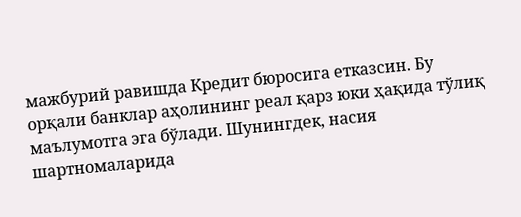мажбурий равишда Кредит бюросига етказсин. Бу орқали банклар аҳолининг реал қарз юки ҳақида тўлиқ маълумотга эга бўлади. Шунингдек, насия шартномаларида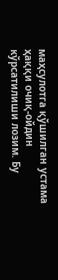маҳсулотга қўшилган устама ҳаққи очиқ-ойдин кўрсатилиши лозим. Бу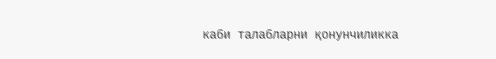каби талабларни қонунчиликка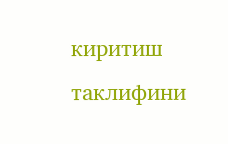киритиш таклифини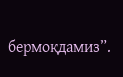бермоқдамиз”.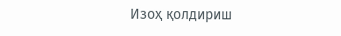Изоҳ қолдириш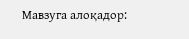Мавзуга алоқадор: